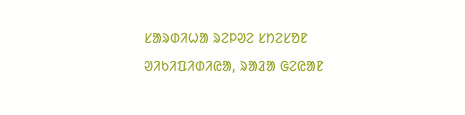ᱥᱟᱨᱰᱤᱦᱟ ᱨᱮᱞᱣᱮ ᱥᱴᱮᱥᱚᱱ
ᱣᱤᱠᱤᱯᱤᱰᱤᱭᱟ, ᱨᱟᱲᱟ ᱜᱮᱭᱟᱱ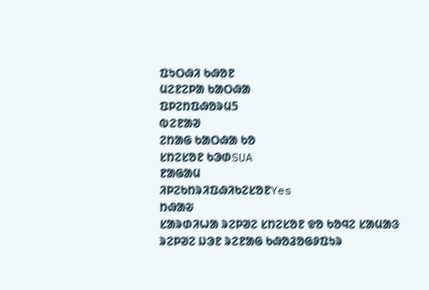ᱯᱩᱛᱷᱤ ᱠᱷᱚᱱ
ᱢᱮᱱᱮᱞᱟ ᱠᱟᱛᱷᱟ
ᱯᱞᱮᱴᱯᱷᱚᱨᱢ5
ᱵᱮᱱᱟᱣ
ᱮᱴᱟᱜ ᱠᱟᱛᱷᱟ ᱠᱚ
ᱥᱴᱮᱥᱚᱱ ᱠᱳᱰSUA
ᱱᱟᱜᱟᱢ
ᱤᱞᱮᱠᱴᱨᱤᱯᱷᱤᱠᱮᱥᱚᱱYes
ᱴᱷᱟᱶ
ᱥᱟᱨᱰᱤᱦᱟ ᱨᱮᱞᱣᱮ ᱥᱴᱮᱥᱚᱱ ᱫᱚ ᱠᱚᱧᱮ ᱥᱟᱢᱟᱝ ᱨᱮᱞᱣᱮ ᱡᱳᱱ ᱨᱮᱱᱟᱜ ᱠᱷᱚᱲᱚᱜᱽᱯᱩᱨ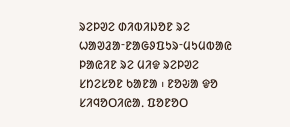ᱨᱮᱞᱣᱮ ᱰᱤᱵᱤᱡᱚᱱ ᱨᱮ ᱦᱟᱣᱲᱟᱼᱱᱟᱜᱽᱯᱩᱨᱼᱢᱩᱢᱵᱟᱭ ᱞᱟᱭᱤᱱ ᱨᱮ ᱢᱤᱫ ᱨᱮᱞᱣᱮ ᱥᱴᱮᱥᱚᱱ ᱠᱟᱱᱟ ᱾ ᱱᱚᱶᱟ ᱫᱚ ᱥᱤᱧᱚᱛᱤᱭᱟᱹ ᱯᱚᱱᱚᱛ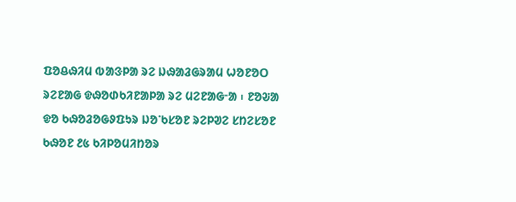ᱯᱚᱪᱷᱤᱢ ᱵᱟᱝᱞᱟ ᱨᱮ ᱡᱷᱟᱲᱜᱨᱟᱢ ᱦᱚᱱᱚᱛ ᱨᱮᱱᱟᱜ ᱫᱷᱚᱰᱠᱤᱱᱟᱞᱟ ᱨᱮ ᱢᱮᱱᱟᱜᱼᱟ ᱾ ᱱᱚᱶᱟ ᱫᱚ ᱠᱷᱚᱲᱚᱜᱽᱯᱩᱨ ᱡᱚᱸᱠᱥᱚᱱ ᱨᱮᱞᱣᱮ ᱥᱴᱮᱥᱚᱱ ᱠᱷᱚᱱ ᱒᱕ ᱠᱤᱞᱚᱢᱤᱴᱚᱨ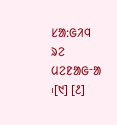ᱥᱟᱺᱜᱤᱧ ᱨᱮ ᱢᱮᱱᱟᱜᱼᱟ ᱾[᱑] [᱒]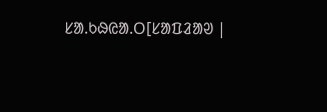ᱥᱟ.ᱠᱷᱭᱟ.ᱛ[ᱥᱟᱯᱲᱟᱣ |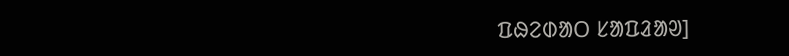ᱯᱷᱮᱰᱟᱛ ᱥᱟᱯᱲᱟᱣ]